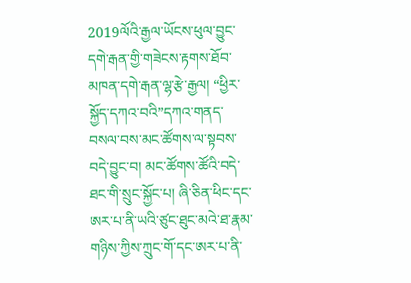2019ལོའི་རྒྱལ་ཡོངས་ཕུལ་བྱུང་དགེ་རྒན་གྱི་གཟེངས་རྟགས་ཐོབ་མཁན་དགེ་རྒན་ལྷ་རྩེ་རྒྱལ། “ཕྱིར་སྐྱོད་དཀའ་བའི”དཀའ་གནད་བསལ་བས་མང་ཚོགས་ལ་སྟབས་བདེ་བྱུང་བ། མང་ཚོགས་ཚོའི་བདེ་ཐང་གི་སྲུང་སྐྱོང་པ། ཞི་ཅིན་ཕིང་དང་ཨར་པ་ནི་ཡའི་ཙུང་ཐུང་མའེ་ཐ་རྣམ་གཉིས་ཀྱིས་ཀྲུང་གོ་དང་ཨར་པ་ནི་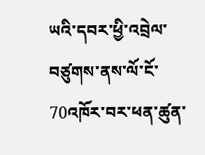ཡའི་དབར་ཕྱི་འབྲེལ་བཙུགས་ནས་ལོ་ངོ་70འཁོར་བར་ཕན་ཚུན་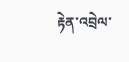རྟེན་འབྲེལ་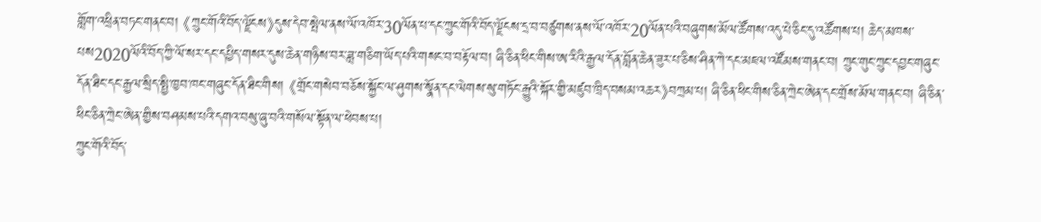གློག་འཕྲིན་བཏང་གནང་བ། 《ཀྲུང་གོའི་བོད་ལྗོངས》དུས་དེབ་སྤེལ་ནས་ལོ་འཁོར་30ལོན་པ་དང་ཀྲུང་གོའི་བོད་ལྗོངས་དྲ་བ་བཙུགས་ནས་ལོ་འཁོར་20ལོན་པའི་བཞུགས་མོལ་ཚོགས་འདུ་པེ་ཅིང་དུ་འཚོགས་པ། ཆེད་མཁས་པས2020ལོའི་བོད་ཀྱི་ལོ་སར་དང་དཔྱིད་གསར་དུས་ཆེན་གཉིས་བར་ཟླ་གཅིག་ཡོད་པའི་གསང་བ་བརྟོལ་བ། ཞི་ཅིན་ཕིང་གིས་ཨ་རིའི་རྒྱལ་དོན་བློན་ཆེན་ཟུར་པ་ཅིས་ཤིན་ཀེ་དང་མཇལ་འཛོམས་གནང་བ། ཀྲུང་གུང་ཀྲུང་དབྱང་གཞུང་དོན་ཐིང་དང་རྒྱལ་སྲིད་སྤྱི་ཁྱབ་ཁང་གཞུང་དོན་ཐིང་གིས། 《གྲོང་གསེབ་བཅོས་སྐྱོང་ལ་ཤུགས་སྣོན་དང་ལེགས་སུ་གཏོང་རྒྱུའི་སྐོར་གྱི་མཛུབ་ཁྲིད་བསམ་འཆར》བཀྲམ་པ། ཞི་ཅིན་ཕིང་གིས་ཅིན་ཀྲེང་ཨེན་དང་གྲོས་མོལ་གནང་བ། ཞི་ཅིན་ཕིང་ཅིན་ཀྲེང་ཨེན་གྱིས་བཤམས་པའི་དགའ་བསུ་ཞུ་བའི་གསོལ་སྟོན་ལ་ཕེབས་པ།
ཀྲུང་གོའི་བོད་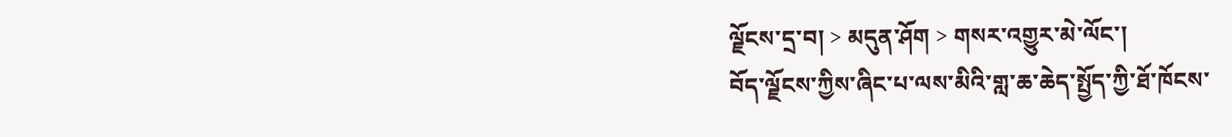ལྗོངས་དྲ་བ། > མདུན་ཤོག > གསར་འགྱུར་མེ་ལོང་།
བོད་ལྗོངས་ཀྱིས་ཞིང་པ་ལས་མིའི་གླ་ཆ་ཆེད་སྤྱོད་ཀྱི་ཐོ་ཁོངས་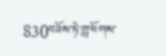830བཟོས་ཏེ་གླ་ཕོགས་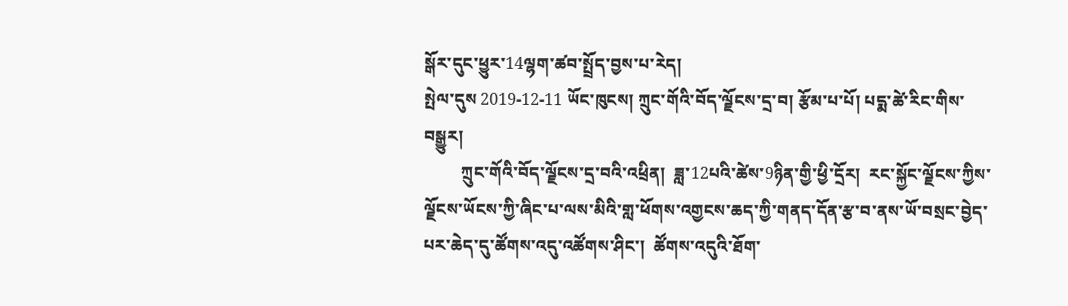སྒོར་དུང་ཕྱུར་14ལྷག་ཚབ་སྤྲོད་བྱས་པ་རེད།
སྤེལ་དུས 2019-12-11 ཡོང་ཁུངས། ཀྲུང་གོའི་བོད་ལྗོངས་དྲ་བ། རྩོམ་པ་པོ། པདྨ་ཚེ་རིང་གིས་བསྒྱུར།
         ཀྲུང་གོའི་བོད་ལྗོངས་དྲ་བའི་འཕྲིན།  ཟླ་12པའི་ཚེས་9ཉིན་གྱི་ཕྱི་དྲོར།  རང་སྐྱོང་ལྗོངས་ཀྱིས་ལྗོངས་ཡོངས་ཀྱི་ཞིང་པ་ལས་མིའི་གླ་ཕོགས་འགྱངས་ཆད་ཀྱི་གནད་དོན་རྩ་བ་ནས་ཡོ་བསྲང་བྱེད་པར་ཆེད་དུ་ཚོགས་འདུ་འཚོགས་ཤིང་།  ཚོགས་འདུའི་ཐོག་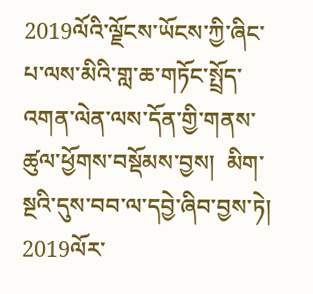2019ལོའི་ལྗོངས་ཡོངས་ཀྱི་ཞིང་པ་ལས་མིའི་གླ་ཆ་གཏོང་སྤྲོད་འགན་ལེན་ལས་དོན་གྱི་གནས་ཚུལ་ཕྱོགས་བསྡོམས་བྱས།  མིག་སྔའི་དུས་བབ་ལ་དབྱེ་ཞིབ་བྱས་ཏེ།  2019ལོར་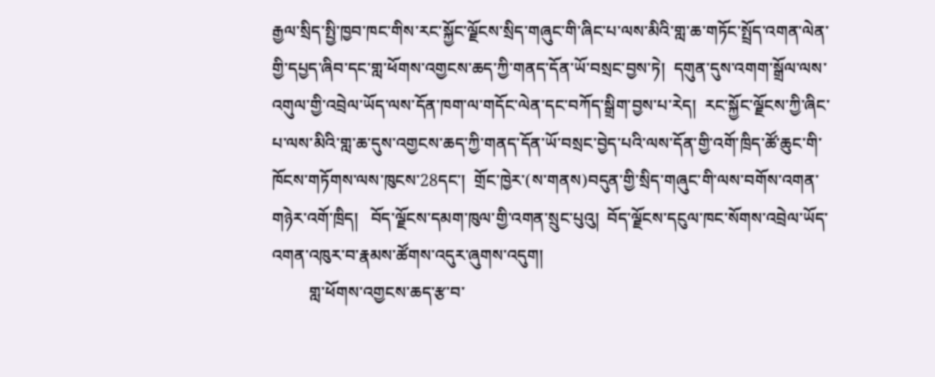རྒྱལ་སྲིད་སྤྱི་ཁྱབ་ཁང་གིས་རང་སྐྱོང་ལྗོངས་སྲིད་གཞུང་གི་ཞིང་པ་ལས་མིའི་གླ་ཆ་གཏོང་སྤྲོད་འགན་ལེན་གྱི་དཔྱད་ཞིབ་དང་གླ་ཕོགས་འགྱངས་ཆད་ཀྱི་གནད་དོན་ཡོ་བསྲང་བྱས་ཏེ།  དགུན་དུས་འགག་སྒྲོལ་ལས་འགུལ་གྱི་འབྲེལ་ཡོད་ལས་དོན་ཁག་ལ་གདོང་ལེན་དང་བཀོད་སྒྲིག་བྱས་པ་རེད།  རང་སྐྱོང་ལྗོངས་ཀྱི་ཞིང་པ་ལས་མིའི་གླ་ཆ་དུས་འགྱངས་ཆད་ཀྱི་གནད་དོན་ཡོ་བསྲང་བྱེད་པའི་ལས་དོན་གྱི་འགོ་ཁྲིད་ཚོ་ཆུང་གི་ཁོངས་གཏོགས་ལས་ཁུངས་28དང་།  གྲོང་ཁྱེར་(ས་གནས)བདུན་གྱི་སྲིད་གཞུང་གི་ལས་བགོས་འགན་གཉེར་འགོ་ཁྲིད།   བོད་ལྗོངས་དམག་ཁུལ་གྱི་འགན་སྲུང་པུའུ།  བོད་ལྗོངས་དངུལ་ཁང་སོགས་འབྲེལ་ཡོད་འགན་འཁུར་བ་རྣམས་ཚོགས་འདུར་ཞུགས་འདུག།
         གླ་ཕོགས་འགྱངས་ཆད་རྩ་བ་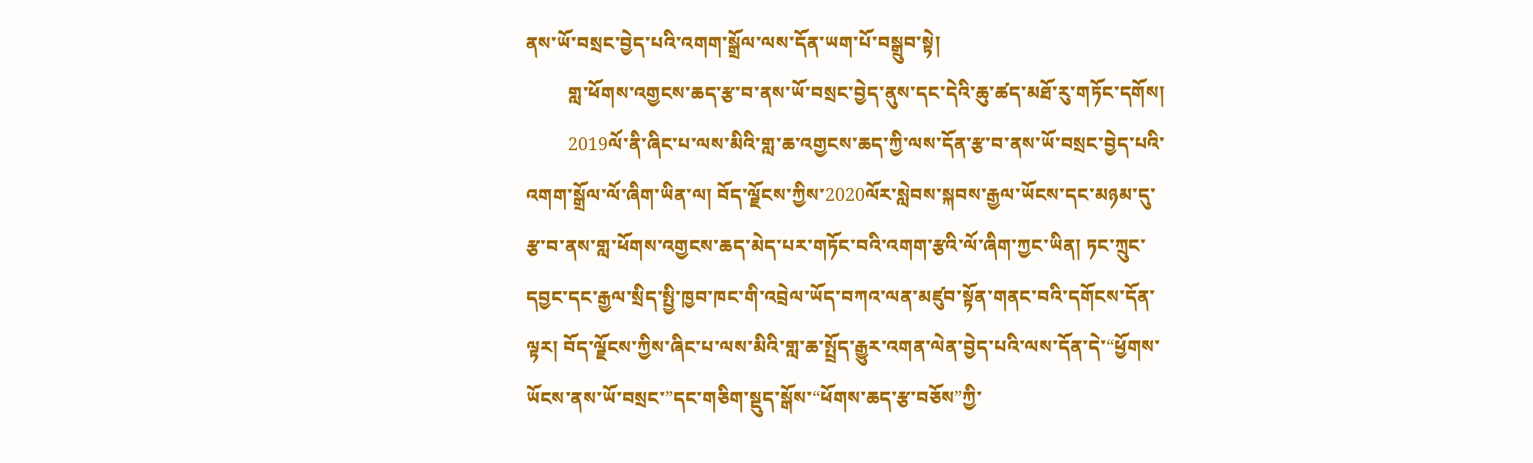ནས་ཡོ་བསྲང་བྱེད་པའི་འགག་སྒྲོལ་ལས་དོན་ཡག་པོ་བསྒྲུབ་སྟེ།
         གླ་ཕོགས་འགྱངས་ཆད་རྩ་བ་ནས་ཡོ་བསྲང་བྱེད་ནུས་དང་དེའི་ཆུ་ཚད་མཐོ་རུ་གཏོང་དགོས།
         2019ལོ་ནི་ཞིང་པ་ལས་མིའི་གླ་ཆ་འགྱངས་ཆད་ཀྱི་ལས་དོན་རྩ་བ་ནས་ཡོ་བསྲང་བྱེད་པའི་འགག་སྒྲོལ་ལོ་ཞིག་ཡིན་ལ། བོད་ལྗོངས་ཀྱིས་2020ལོར་སླེབས་སྐབས་རྒྱལ་ཡོངས་དང་མཉམ་དུ་རྩ་བ་ནས་གླ་ཕོགས་འགྱངས་ཆད་མེད་པར་གཏོང་བའི་འགག་རྩའི་ལོ་ཞིག་ཀྱང་ཡིན། ཏང་ཀྲུང་དབྱང་དང་རྒྱལ་སྲིད་སྤྱི་ཁྱབ་ཁང་གི་འབྲེལ་ཡོད་བཀའ་ལན་མཛུབ་སྟོན་གནང་བའི་དགོངས་དོན་ལྟར། བོད་ལྗོངས་ཀྱིས་ཞིང་པ་ལས་མིའི་གླ་ཆ་སྤྲོད་རྒྱུར་འགན་ལེན་བྱེད་པའི་ལས་དོན་དེ་“ཕྱོགས་ཡོངས་ནས་ཡོ་བསྲང་”དང་གཅིག་སྡུད་སྒོས་“ཕོགས་ཆད་རྩ་བཅོས”ཀྱི་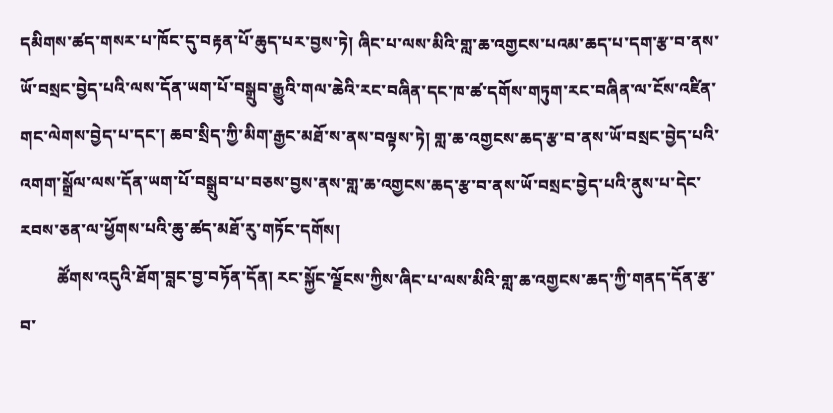དམིགས་ཚད་གསར་པ་ཁོང་དུ་བརྟན་པོ་ཆུད་པར་བྱས་ཏེ། ཞིང་པ་ལས་མིའི་གླ་ཆ་འགྱངས་པའམ་ཆད་པ་དག་རྩ་བ་ནས་ཡོ་བསྲང་བྱེད་པའི་ལས་དོན་ཡག་པོ་བསྒྲུབ་རྒྱུའི་གལ་ཆེའི་རང་བཞིན་དང་ཁ་ཚ་དགོས་གཏུག་རང་བཞིན་ལ་ངོས་འཛིན་གང་ལེགས་བྱེད་པ་དང་། ཆབ་སྲིད་ཀྱི་མིག་རྒྱང་མཐོ་ས་ནས་བལྟས་ཏེ། གླ་ཆ་འགྱངས་ཆད་རྩ་བ་ནས་ཡོ་བསྲང་བྱེད་པའི་འགག་སྒྲོལ་ལས་དོན་ཡག་པོ་བསྒྲུབ་པ་བཅས་བྱས་ནས་གླ་ཆ་འགྱངས་ཆད་རྩ་བ་ནས་ཡོ་བསྲང་བྱེད་པའི་ནུས་པ་དེང་རབས་ཅན་ལ་ཕྱོགས་པའི་ཆུ་ཚད་མཐོ་རུ་གཏོང་དགོས།
         ཚོགས་འདུའི་ཐོག་བླང་བྱ་བཏོན་དོན། རང་སྐྱོང་ལྗོངས་ཀྱིས་ཞིང་པ་ལས་མིའི་གླ་ཆ་འགྱངས་ཆད་ཀྱི་གནད་དོན་རྩ་བ་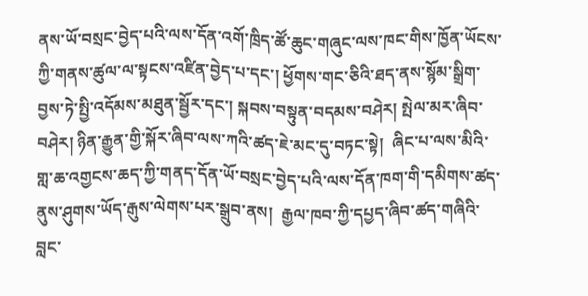ནས་ཡོ་བསྲང་བྱེད་པའི་ལས་དོན་འགོ་ཁྲིད་ཚོ་ཆུང་གཞུང་ལས་ཁང་གིས་ཁྱོན་ཡོངས་ཀྱི་གནས་ཚུལ་ལ་སྟངས་འཛིན་བྱེད་པ་དང་། ཕྱོགས་གང་ཅིའི་ཐད་ནས་སྙོམ་སྒྲིག་བྱས་ཏེ་སྤྱི་འདོམས་མཐུན་སྦྱོར་དང་། སྐབས་བསྟུན་བདམས་བཤེར། སྤེལ་མར་ཞིབ་བཤེར། ཉིན་རྒྱུན་གྱི་སྐོར་ཞིབ་ལས་ཀའི་ཚད་ཇེ་མང་དུ་བཏང་སྟེ།  ཞིང་པ་ལས་མིའི་གླ་ཆ་འགྱངས་ཆད་ཀྱི་གནད་དོན་ཡོ་བསྲང་བྱེད་པའི་ལས་དོན་ཁག་གི་དམིགས་ཚད་ནུས་ཤུགས་ཡོད་རྒུས་ལེགས་པར་སྒྲུབ་ནས།  རྒྱལ་ཁབ་ཀྱི་དཔྱད་ཞིབ་ཚད་གཞིའི་བླང་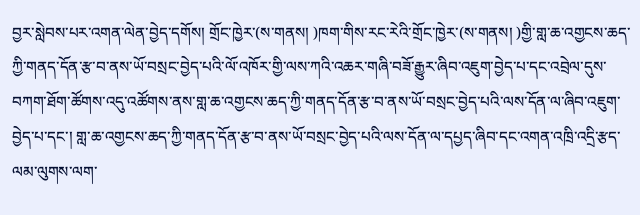བྱར་སླེབས་པར་འགན་ལེན་བྱེད་དགོས། གྲོང་ཁྱེར་(ས་གནས། )ཁག་གིས་རང་རེའི་གྲོང་ཁྱེར་(ས་གནས། )གྱི་གླ་ཆ་འགྱངས་ཆད་ཀྱི་གནད་དོན་རྩ་བ་ནས་ཡོ་བསྲང་བྱེད་པའི་ལོ་འཁོར་གྱི་ལས་ཀའི་འཆར་གཞི་བཟོ་རྒྱུར་ཞིབ་འཇུག་བྱེད་པ་དང་འབྲེལ་དུས་བཀག་ཐོག་ཚོགས་འདུ་འཚོགས་ནས་གླ་ཆ་འགྱངས་ཆད་ཀྱི་གནད་དོན་རྩ་བ་ནས་ཡོ་བསྲང་བྱེད་པའི་ལས་དོན་ལ་ཞིབ་འཇུག་བྱེད་པ་དང་། གླ་ཆ་འགྱངས་ཆད་ཀྱི་གནད་དོན་རྩ་བ་ནས་ཡོ་བསྲང་བྱེད་པའི་ལས་དོན་ལ་དཔྱད་ཞིབ་དང་འགན་འཁྲི་འདྲི་རྩད་ལམ་ལུགས་ལག་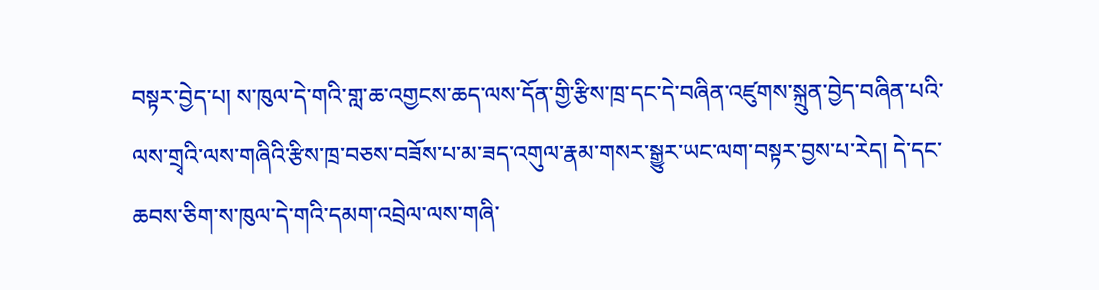བསྟར་བྱེད་པ། ས་ཁུལ་དེ་གའི་གླ་ཆ་འགྱངས་ཆད་ལས་དོན་གྱི་རྩིས་ཁྲ་དང་དེ་བཞིན་འཛུགས་སྐྲུན་བྱེད་བཞིན་པའི་ལས་གྲྭའི་ལས་གཞིའི་རྩིས་ཁྲ་བཅས་བཟོས་པ་མ་ཟད་འགུལ་རྣམ་གསར་སྒྱུར་ཡང་ལག་བསྟར་བྱས་པ་རེད། དེ་དང་ཆབས་ཅིག་ས་ཁུལ་དེ་གའི་དམག་འབྲེལ་ལས་གཞི་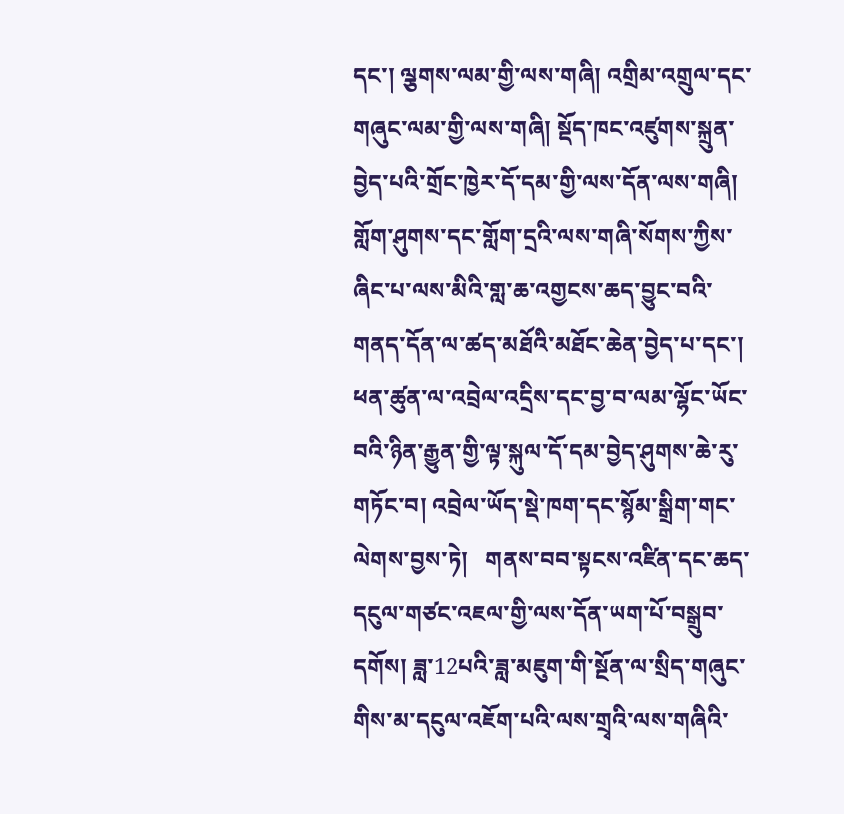དང་། ལྕགས་ལམ་གྱི་ལས་གཞི། འགྲིམ་འགྲུལ་དང་གཞུང་ལམ་གྱི་ལས་གཞི། སྡོད་ཁང་འཛུགས་སྐྲུན་བྱེད་པའི་གྲོང་ཁྱེར་དོ་དམ་གྱི་ལས་དོན་ལས་གཞི། གློག་ཤུགས་དང་གློག་དྲའི་ལས་གཞི་སོགས་ཀྱིས་ཞིང་པ་ལས་མིའི་གླ་ཆ་འགྱངས་ཆད་བྱུང་བའི་གནད་དོན་ལ་ཚད་མཐོའི་མཐོང་ཆེན་བྱེད་པ་དང་། ཕན་ཚུན་ལ་འབྲེལ་འདྲིས་དང་བྱ་བ་ལམ་ལྷོང་ཡོང་བའི་ཉིན་རྒྱུན་གྱི་ལྟ་སྐུལ་དོ་དམ་བྱེད་ཤུགས་ཆེ་རུ་གཏོང་བ། འབྲེལ་ཡོད་སྡེ་ཁག་དང་སྙོམ་སྒྲིག་གང་ལེགས་བྱས་ཏེ།   གནས་བབ་སྟངས་འཛིན་དང་ཆད་དངུལ་གཙང་འཇལ་གྱི་ལས་དོན་ཡག་པོ་བསྒྲུབ་དགོས། ཟླ་12པའི་ཟླ་མཇུག་གི་སྔོན་ལ་སྲིད་གཞུང་གིས་མ་དངུལ་འཇོག་པའི་ལས་གྲྭའི་ལས་གཞིའི་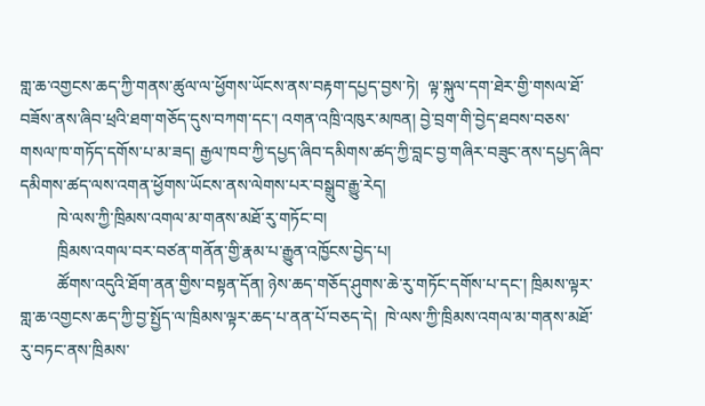གླ་ཆ་འགྱངས་ཆད་ཀྱི་གནས་ཚུལ་ལ་ཕྱོགས་ཡོངས་ནས་བརྟག་དཔྱད་བྱས་ཏེ།  ལྟ་སྐུལ་དག་ཐེར་གྱི་གསལ་ཐོ་བཟོས་ནས་ཞིབ་ཕྲའི་ཐག་གཅོད་དུས་བཀག་དང་། འགན་འཁྲི་འཁུར་མཁན། བྱེ་བྲག་གི་བྱེད་ཐབས་བཅས་གསལ་ཁ་གཏོད་དགོས་པ་མ་ཟད། རྒྱལ་ཁབ་ཀྱི་དཔྱད་ཞིབ་དམིགས་ཚད་ཀྱི་བླང་བྱ་གཞིར་བཟུང་ནས་དཔྱད་ཞིབ་དམིགས་ཚད་ལས་འགན་ཕྱོགས་ཡོངས་ནས་ལེགས་པར་བསྒྲུབ་རྒྱུ་རེད།
         ཁེ་ལས་ཀྱི་ཁྲིམས་འགལ་མ་གནས་མཐོ་རུ་གཏོང་བ།
         ཁྲིམས་འགལ་བར་བཙན་གནོན་གྱི་རྣམ་པ་རྒྱུན་འཁྱོངས་བྱེད་པ།
         ཚོགས་འདུའི་ཐོག་ནན་གྱིས་བསྟན་དོན། ཉེས་ཆད་གཅོད་ཤུགས་ཆེ་རུ་གཏོང་དགོས་པ་དང་། ཁྲིམས་ལྟར་གླ་ཆ་འགྱངས་ཆད་ཀྱི་བྱ་སྤྱོད་ལ་ཁྲིམས་ལྟར་ཆད་པ་ནན་པོ་བཅད་དེ།  ཁེ་ལས་ཀྱི་ཁྲིམས་འགལ་མ་གནས་མཐོ་རུ་བཏང་ནས་ཁྲིམས་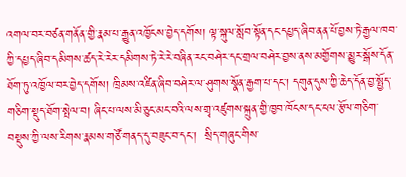འགལ་བར་བཙན་གནོན་གྱི་རྣམ་པ་རྒྱུན་འཁྱོངས་བྱེད་དགོས། ལྟ་སྐུལ་སློབ་སྟོན་དང་དཔྱད་ཞིབ་ནན་པོ་བྱས་ཏེ་རྒྱལ་ཁབ་ཀྱི་དཔྱད་ཞིབ་དམིགས་ཚད་རེ་རེར་དམིགས་ཏེ་རེ་རེ་བཞིན་རང་བཤེར་དང་གྲལ་བཤེར་བྱས་ནས་མགྱོགས་མྱུར་སྒོས་དོན་ཐོག་ཏུ་འཁྱོལ་བར་བྱེད་དགོས། ཁྲིམས་འཛིན་ཞིབ་བཤེར་ལ་ཤུགས་སྣོན་རྒྱག་པ་དང་། དགུན་དུས་ཀྱི་ཆེད་དོན་བྱ་སྤྱོད་གཅིག་སྡུད་ཐོག་སྤེལ་བ། ཞིང་པ་ལས་མི་ཅུང་མང་བའི་ལས་གྲྭ་འཛུགས་སྐྲུན་གྱི་ཁྱབ་ཁོངས་དང་ངལ་རྩོལ་གཅིག་བསྡུས་ཀྱི་ལས་རིགས་རྣམས་གཙོ་གནད་དུ་བཟུང་བ་དང་།  སྲིད་གཞུང་གིས་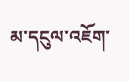མ་དངུལ་འཇོག་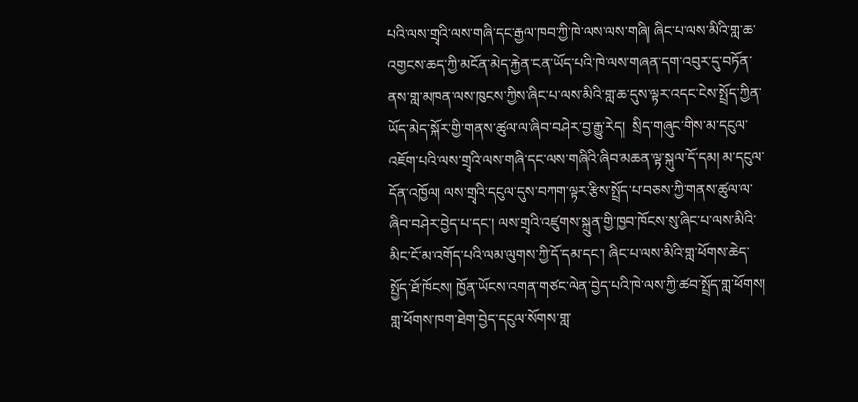པའི་ལས་གྲྭའི་ལས་གཞི་དང་རྒྱལ་ཁབ་ཀྱི་ཁེ་ལས་ལས་གཞི། ཞིང་པ་ལས་མིའི་གླ་ཆ་འགྱངས་ཆད་ཀྱི་མངོན་མེད་རྐྱེན་ངན་ཡོད་པའི་ཁེ་ལས་གཞན་དག་འབུར་དུ་བཏོན་ནས་གླ་མཁན་ལས་ཁུངས་ཀྱིས་ཞིང་པ་ལས་མིའི་གླ་ཆ་དུས་ལྟར་འདང་ངེས་སྤྲོད་ཀྱིན་ཡོད་མེད་སྐོར་གྱི་གནས་ཚུལ་ལ་ཞིབ་བཤེར་བྱ་རྒྱུ་རེད།  སྲིད་གཞུང་གིས་མ་དངུལ་འཇོག་པའི་ལས་གྲྭའི་ལས་གཞི་དང་ལས་གཞིའི་ཞིབ་མཆན་ལྟ་སྐུལ་དོ་དམ། མ་དངུལ་དོན་འཁྱོལ། ལས་གྲྭའི་དངུལ་དུས་བཀག་ལྟར་རྩིས་སྤྲོད་པ་བཅས་ཀྱི་གནས་ཚུལ་ལ་ཞིབ་བཤེར་བྱེད་པ་དང་། ལས་གྲྭའི་འཛུགས་སྐྲུན་གྱི་ཁྱབ་ཁོངས་སུ་ཞིང་པ་ལས་མིའི་མིང་ངོ་མ་འགོད་པའི་ལམ་ལུགས་ཀྱི་དོ་དམ་དང་། ཞིང་པ་ལས་མིའི་གླ་ཕོགས་ཆེད་སྤྱོད་ཐོ་ཁོངས། ཁྱོན་ཡོངས་འགན་གཙང་ལེན་བྱེད་པའི་ཁེ་ལས་ཀྱི་ཚབ་སྤྲོད་གླ་ཕོགས། གླ་ཕོགས་ཁག་ཐེག་བྱེད་དངུལ་སོགས་གླ་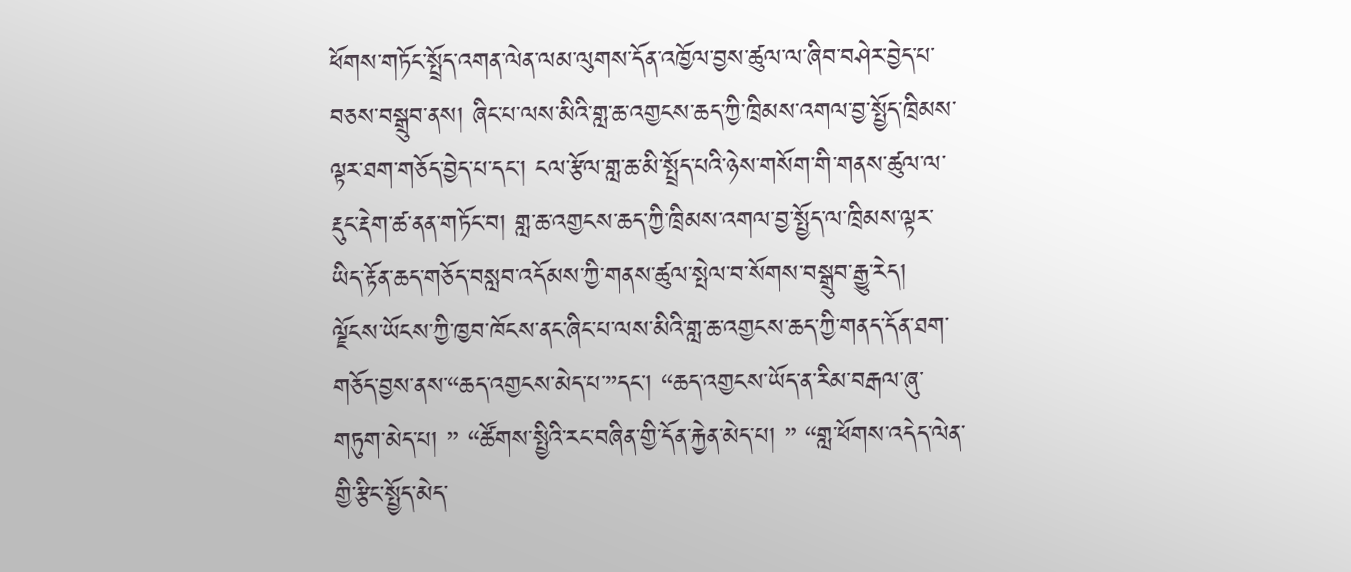ཕོགས་གཏོང་སྤྲོད་འགན་ལེན་ལམ་ལུགས་དོན་འཁྱོལ་བྱས་ཚུལ་ལ་ཞིབ་བཤེར་བྱེད་པ་བཅས་བསྒྲུབ་ནས། ཞིང་པ་ལས་མིའི་གླ་ཆ་འགྱངས་ཆད་ཀྱི་ཁྲིམས་འགལ་བྱ་སྤྱོད་ཁྲིམས་ལྟར་ཐག་གཅོད་བྱེད་པ་དང་། ངལ་རྩོལ་གླ་ཆ་མི་སྤྲོད་པའི་ཉེས་གསོག་གི་གནས་ཚུལ་ལ་རྡུང་རྡེག་ཚ་ནན་གཏོང་བ། གླ་ཆ་འགྱངས་ཆད་ཀྱི་ཁྲིམས་འགལ་བྱ་སྤྱོད་ལ་ཁྲིམས་ལྟར་ཡིད་རྟོན་ཆད་གཅོད་བསླབ་འདོམས་ཀྱི་གནས་ཚུལ་སྤེལ་བ་སོགས་བསྒྲུབ་རྒྱུ་རེད། ལྗོངས་ཡོངས་ཀྱི་ཁྱབ་ཁོངས་ནང་ཞིང་པ་ལས་མིའི་གླ་ཆ་འགྱངས་ཆད་ཀྱི་གནད་དོན་ཐག་གཅོད་བྱས་ནས་“ཆད་འགྱངས་མེད་པ་”དང་། “ཆད་འགྱངས་ཡོད་ན་རིམ་བརྒལ་ཞུ་གཏུག་མེད་པ། ” “ཚོགས་སྤྱིའི་རང་བཞིན་གྱི་དོན་རྐྱེན་མེད་པ། ” “གླ་ཕོགས་འདེད་ལེན་གྱི་རྩིང་སྤྱོད་མེད་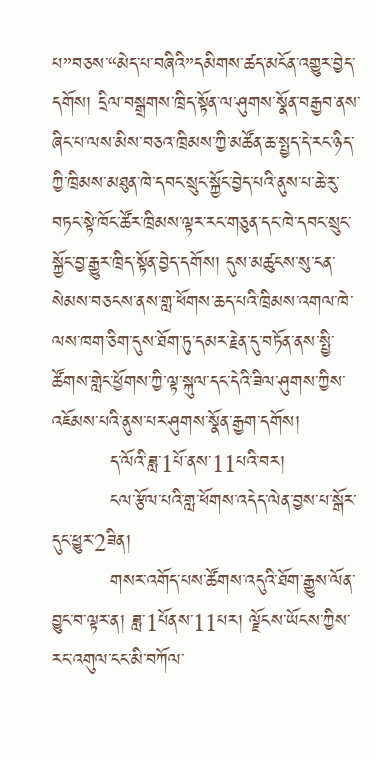པ”བཅས་“མེད་པ་བཞིའི”དམིགས་ཚད་མངོན་འགྱུར་བྱེད་དགོས། དྲིལ་བསྒྲགས་ཁྲིད་སྟོན་ལ་ཤུགས་སྣོན་བརྒྱབ་ནས་ཞིང་པ་ལས་མིས་བཅའ་ཁྲིམས་ཀྱི་མཚོན་ཆ་སྤྱད་དེ་རང་ཉིད་ཀྱི་ཁྲིམས་མཐུན་ཁེ་དབང་སྲུང་སྐྱོང་བྱེད་པའི་ནུས་པ་ཆེ་རུ་བཏང་སྟེ་ཁོང་ཚོར་ཁྲིམས་ལྟར་རང་གཅུན་དང་ཁེ་དབང་སྲུང་སྐྱོང་བྱ་རྒྱུར་ཁྲིད་སྟོན་བྱེད་དགོས། དུས་མཚུངས་སུ་ངན་སེམས་བཅངས་ནས་གླ་ཕོགས་ཆད་པའི་ཁྲིམས་འགལ་ཁེ་ལས་ཁག་ཅིག་དུས་ཐོག་ཏུ་དམར་རྗེན་དུ་བཏོན་ནས་སྤྱི་ཚོགས་གླེང་ཕྱོགས་ཀྱི་ལྟ་སྐུལ་དང་དེའི་ཟིལ་ཤུགས་ཀྱིས་འཇོམས་པའི་ནུས་པར་ཤུགས་སྣོན་རྒྱག་དགོས།
         ད་ལོའི་ཟླ་1པོ་ནས་11པའི་བར།
         ངལ་རྩོལ་པའི་གླ་ཕོགས་འདེད་ལེན་བྱས་པ་སྒོར་དུང་ཕྱུར་2ཟིན།
         གསར་འགོད་པས་ཚོགས་འདུའི་ཐོག་རྒྱུས་ལོན་བྱུང་བ་ལྟར་ན། ཟླ་1པོནས་11པར། ལྗོངས་ཡོངས་ཀྱིས་རང་འགུལ་ངང་མི་བཀོལ་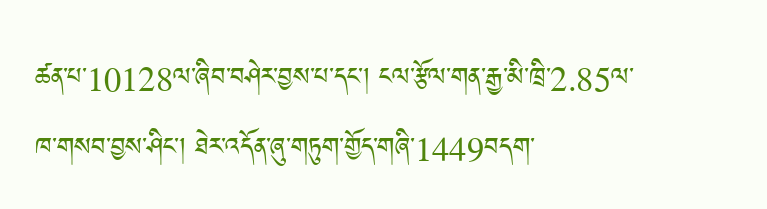ཚན་པ་10128ལ་ཞིབ་བཤེར་བྱས་པ་དང་། ངལ་རྩོལ་གན་རྒྱ་མི་ཁྲི་2.85ལ་ཁ་གསབ་བྱས་ཤིང་། ཐེར་འདོན་ཞུ་གཏུག་གྱོད་གཞི་1449བདག་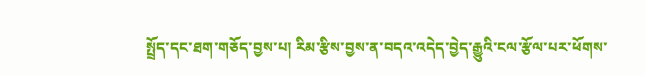སྤྲོད་དང་ཐག་གཅོད་བྱས་པ། རིམ་རྩིས་བྱས་ན་བདའ་འདེད་བྱེད་རྒྱུའི་ངལ་རྩོལ་པར་ཕོགས་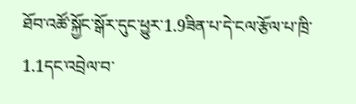ཐོབ་འཚོ་སྐྱོང་སྒོར་དུང་ཕྱུར་1.9ཟིན་པ་དེ་ངལ་རྩོལ་པ་ཁྲི་1.1དང་འབྲེལ་བ་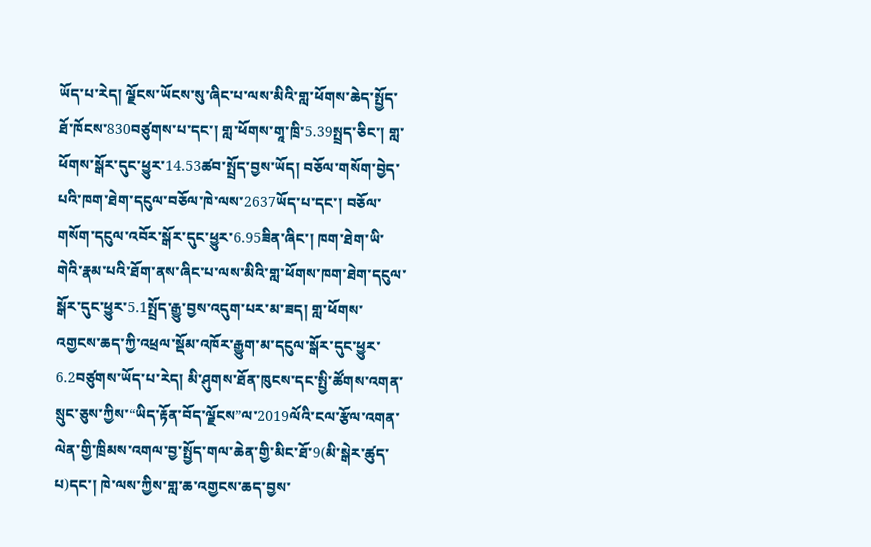ཡོད་པ་རེད། ལྗོངས་ཡོངས་སུ་ཞིང་པ་ལས་མིའི་གླ་ཕོགས་ཆེད་སྤྱོད་ཐོ་ཁོངས་830བཙུགས་པ་དང་། གླ་ཕོགས་གཱ་ཁྲི་5.39སྤྲད་ཅིང་། གླ་ཕོགས་སྒོར་དུང་ཕྱུར་14.53ཚབ་སྤྲོད་བྱས་ཡོད། བཅོལ་གསོག་བྱེད་པའི་ཁག་ཐེག་དངུལ་བཅོལ་ཁེ་ལས་2637ཡོད་པ་དང་། བཅོལ་གསོག་དངུལ་འབོར་སྒོར་དུང་ཕྱུར་6.95ཟིན་ཞིང་། ཁག་ཐེག་ཡི་གེའི་རྣམ་པའི་ཐོག་ནས་ཞིང་པ་ལས་མིའི་གླ་ཕོགས་ཁག་ཐེག་དངུལ་སྒོར་དུང་ཕྱུར་5.1སྤྲོད་རྒྱུ་བྱས་འདུག་པར་མ་ཟད། གླ་ཕོགས་འགྱངས་ཆད་ཀྱི་འཕྲལ་སྡོམ་འཁོར་རྒྱུག་མ་དངུལ་སྒོར་དུང་ཕྱུར་6.2བཙུགས་ཡོད་པ་རེད། མི་ཤུགས་ཐོན་ཁུངས་དང་སྤྱི་ཚོགས་འགན་སྲུང་ཅུས་ཀྱིས་“ཡིད་རྟོན་བོད་ལྗོངས”ལ་2019ལོའི་ངལ་རྩོལ་འགན་ལེན་གྱི་ཁྲིམས་འགལ་བྱ་སྤྱོད་གལ་ཆེན་གྱི་མིང་ཐོ་9(མི་སྒེར་ཚུད་པ)དང་། ཁེ་ལས་ཀྱིས་གླ་ཆ་འགྱངས་ཆད་བྱས་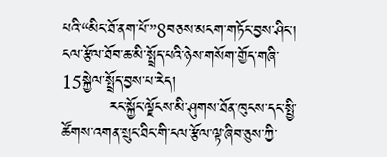པའི་“མིང་ཐོ་ནག་པོ་”8བཅས་མངག་གཏོང་བྱས་ཤིང་། ངལ་རྩོལ་ཐོབ་ཆ་མི་སྤྲོད་པའི་ཉེས་གསོག་གྱོད་གཞི་15སྐྱེལ་སྤྲོད་བྱས་པ་རེད།
         རང་སྐྱོང་ལྗོངས་མི་ཤུགས་ཐོན་ཁུངས་དང་སྤྱི་ཚོགས་འགན་སྲུང་ཐིང་གི་ངལ་རྩོལ་ལྟ་ཞིབ་ཅུས་ཀྱི་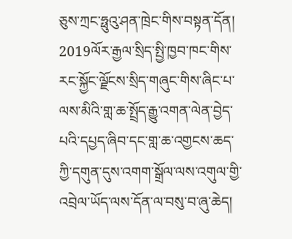ཅུས་ཀྲང་ཧྥུའུ་ཤན་ཁྲེང་གིས་བསྟན་དོན། 2019ལོར་རྒྱལ་སྲིད་སྤྱི་ཁྱབ་ཁང་གིས་རང་སྐྱོང་ལྗོངས་སྲིད་གཞུང་གིས་ཞིང་པ་ལས་མིའི་གླ་ཆ་སྤྲོད་རྒྱུ་འགན་ལེན་བྱེད་པའི་དཔྱད་ཞིབ་དང་གླ་ཆ་འགྱངས་ཆད་ཀྱི་དགུན་དུས་འགག་སྒྲོལ་ལས་འགུལ་གྱི་འབྲེལ་ཡོད་ལས་དོན་ལ་བསུ་བ་ཞུ་ཆེད།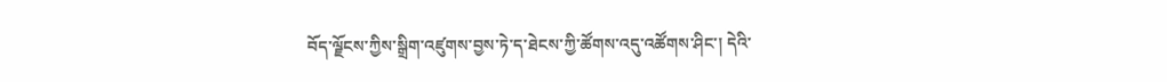བོད་ལྗོངས་ཀྱིས་སྒྲིག་འཛུགས་བྱས་ཏེ་ད་ཐེངས་ཀྱི་ཚོགས་འདུ་འཚོགས་ཤིང་། དེའི་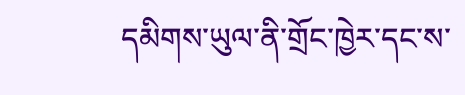དམིགས་ཡུལ་ནི་གྲོང་ཁྱེར་དང་ས་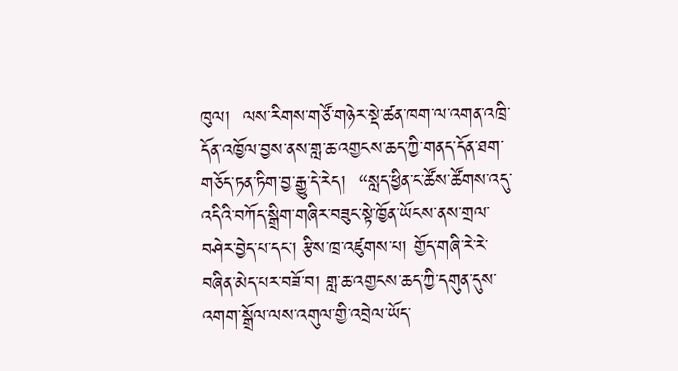ཁུལ།  ལས་རིགས་གཙོ་གཉེར་སྡེ་ཚན་ཁག་ལ་འགན་འཁྲི་དོན་འཁྱོལ་བྱས་ནས་གླ་ཆ་འགྱངས་ཆད་ཀྱི་གནད་དོན་ཐག་གཅོད་ཏན་ཏིག་བྱ་རྒྱུ་དེ་རེད།  “སླད་ཕྱིན་ང་ཚོས་ཚོགས་འདུ་འདིའི་བཀོད་སྒྲིག་གཞིར་བཟུང་སྟེ་ཁྱོན་ཡོངས་ནས་གྲལ་བཤེར་བྱེད་པ་དང་། རྩིས་ཁྲ་འཛུགས་པ། གྱོད་གཞི་རེ་རེ་བཞིན་མེད་པར་བཟོ་བ། གླ་ཆ་འགྱངས་ཆད་ཀྱི་དགུན་དུས་འགག་སྒྲོལ་ལས་འགུལ་གྱི་འབྲེལ་ཡོད་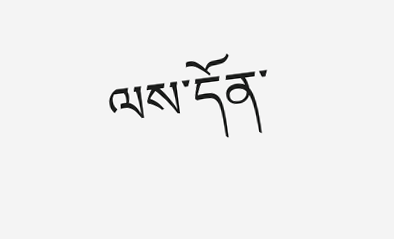ལས་དོན་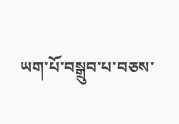ཡག་པོ་བསྒྲུབ་པ་བཅས་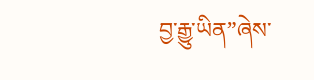བྱ་རྒྱུ་ཡིན”ཞེས་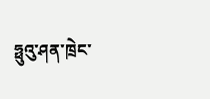ཧྥུའུ་ཤན་ཁྲེང་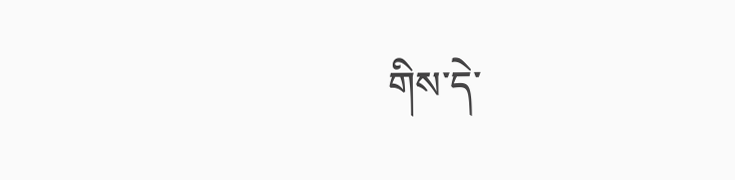གིས་དེ་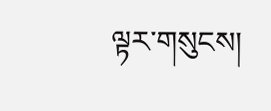ལྟར་གསུངས།